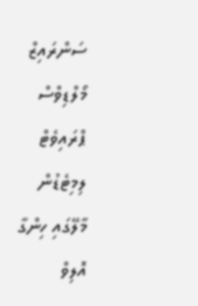ސަންރައިޒް މޯލްޑިވްސް ޕްރައިވެޓް ލިމިޓެޑުން މާލޭގައި ހިންގާ އޮލިވް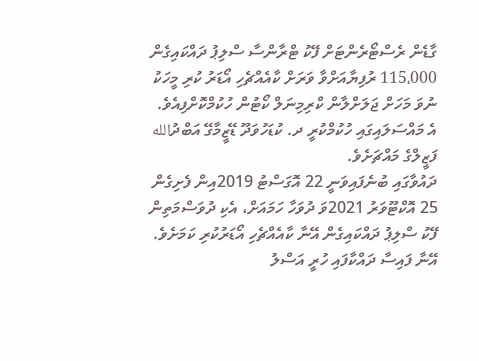ގާޑެން ރެސްޓޯރެންޓަށް ފޭކު ޓްރާންސާ ސްލިޕު ދައްކައިގެން 115،000 ރުފިޔާއަށްވާ ވަރަށް ކާއެއްޗެހި އޯޑަރު ކުރި މީހަކު ނުވަ މަހަށް ޖަލަށްލާން ކްރިމިނަލް ކޯޓުން ހުކުމްކޮށްފިއެވެ.
އެ މައްސަލައިގައި ހުކުމްކުރީ ދ. ކުޑަހުވަދޫ ޑޭޒީމާގޭ އަބްދުالله ފަޒީލްގެ މައްޗަށެވެ.
ދައުވާގައި ބުނެފައިވަނީ 22 އޮގަސްޓު 2019އިން ފެށިގެން 25 އޮކްޓޫވަރު 2021ވަ ދުވަހާ ހަމައަށް، އެކި ދުވަސްމަތިން ފޭކު ސްލިޕު ދައްކައިގެން އޭނާ ކާއެއްޗެހި އޯޑަރުކުރި ކަމަށެވެ. އޭނާ ފައިސާ ދައްކާފައި ހުރީ އަސްލު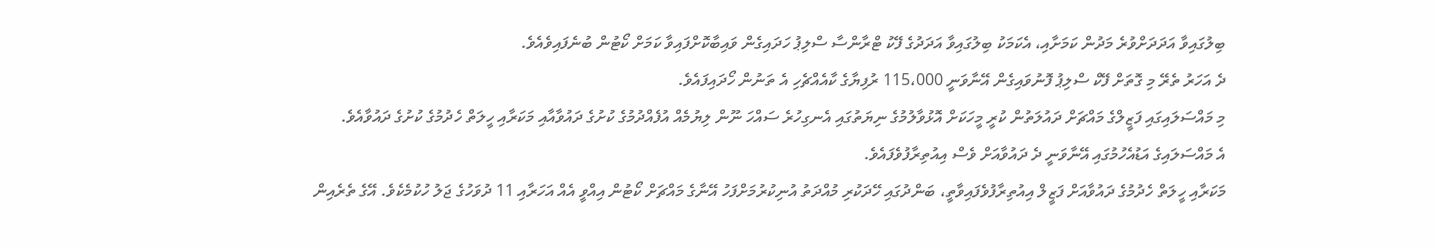ބިލުގައިވާ އަދަދަށްވުރެ މަދުން ކަމަށާއި، އެކަމަކު ބިލުގައިވާ އަދަދުގެ ފޭކު ޓްރާންސާ ސްލިޕު ހަދައިގެން ވައިބާކޮށްފައިވާ ކަމަށް ކޯޓުން ބުނެފައިވެއެވެ.
ދެ އަހަރު ތެރޭ މި ގޮތަށް ފޭކް ސްލިޕު ފޮނުވައިގެން އޭނާވަނީ 115،000 ރުފިޔާގެ ކާއެއްޗެހި އެ ތަނުން ހޯދައިފައެވެ.
މި މައްސަލައިގައި ފަޒީލްގެ މައްޗަށް ދައުލަތުން ކުރީ މީހަކަށް އޮޅުވާލުމުގެ ނިޔަތުގައި އެނގިހުރެ ސައްހަ ނޫން ލިޔުމެއް އުފެއްދުމުގެ ކުށުގެ ދައުވާއާއި މަކަރާއި ހީލަތް ހެދުމުގެ ކުށުގެ ދައުވާއެވެ.
އެ މައްސަލައިގެ އަޑުއެހުމުގައި އޭނާވަނީ ދެ ދައުވާއަށް ވެސް އިއުތިރާފުވެފައެވެ.
މަކަރާއި ހީލަތް ހެދުމުގެ ދައުވާއަށް ފަޒީލް އިއުތިރާފުވެފައިވާތީ، ބަންދުގައި ހޭދަކުރި މުއްދަތު އުނިކުރުމަށްފަހު އޭނާގެ މައްޗަށް ކޯޓުން އިއްވީ އެއް އަހަރާއި 11 ދުވަހުގެ ޖަލު ހުކުމެކެވެ. އޭގެ ތެރެއިން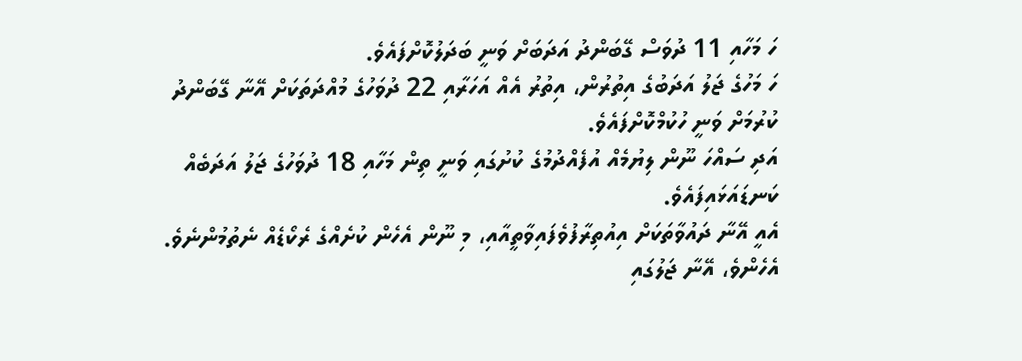ހަ މަހާއި 11 ދުވަސް ގޭބަންދު އަދަބަށް ވަނީ ބަދަލުކޮށްފައެވެ.
ހަ މަހުގެ ޖަލު އަދަބުގެ އިތުރުން، އިތުރު އެއް އަހަރާއި 22 ދުވަހުގެ މުއްދަތަކަށް އޭނާ ގޭބަންދު ކުރުމަށް ވަނީ ހުކުމްކޮށްފައެވެ.
އަދި ސައްހަ ނޫން ލިޔުމެއް އުފެއްދުމުގެ ކުށުގައި ވަނީ ތިން މަހާއި 18 ދުވަހުގެ ޖަލު އަދަބެއް ކަނޑައަޅައިފައެވެ.
އެއީ އޭނާ ދައުވާތަކަށް އިއުތިރާފުވެފައިވާތީއާއި، މި ނޫން އެހެން ކުށެއްގެ ރެކޯޑެއް ނެތުމުންނެވެ.
އެހެންވެ، އޭނާ ޖަލުގައި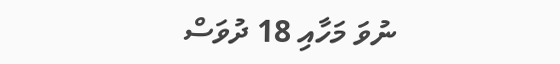ނުވަ މަހާއި 18 ދުވަސް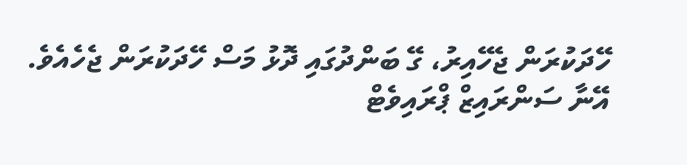ހޭދަކުރަން ޖެހޭއިރު، ގޭ ބަންދުގައި ދޮޅު މަސް ހޭދަކުރަން ޖެހެއެވެ.
އޭނާ ސަންރައިޒް ޕްރައިވެޓް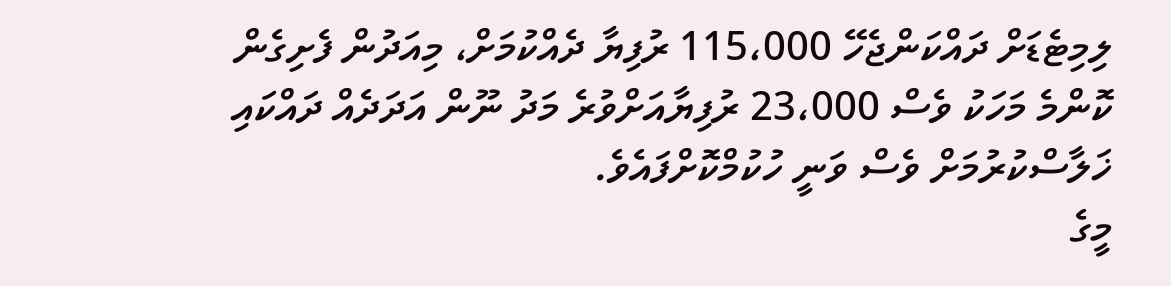ލިމިޓެޑަށް ދައްކަންޖެހޭ 115،000 ރުފިޔާ ދެއްކުމަށް، މިއަދުން ފެށިގެން ކޮންމެ މަހަކު ވެސް 23،000 ރުފިޔާއަށްވުރެ މަދު ނޫން އަދަދެއް ދައްކައި ޚަލާސްކުރުމަށް ވެސް ވަނީ ހުކުމްކޮށްފައެވެ.
މީގެ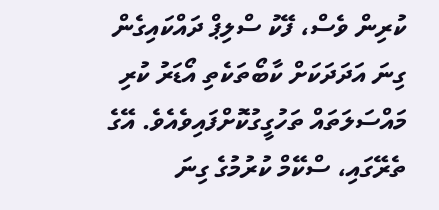ކުރިން ވެސް، ފޭކު ސްލިޕް ދައްކައިގެން ގިނަ އަދަދަކަށް ކާބޯތަކެތި އޯޑަރު ކުރި މައްސަލަތައް ތަހުގީގުކޮށްފައިވެއެވެ. އޭގެ ތެރޭގައި، ސްކޭމް ކުރުމުގެ ގިނަ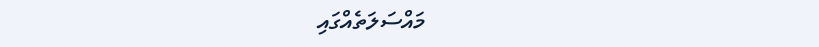މައްސަލަތެއްގައި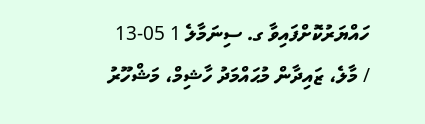ހައްޔަރުކޮށްފައިވާ ގ. ސިނަމާލެ 1 05-13 / މާލެ، ޒައިދާން މުޙައްމަދު ހާޝިމް، މަޝްހޫރު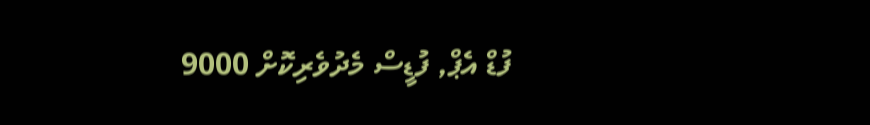ފުޑް އެޕް, ފުޑީސް މެދުވެރިކޮށް 9000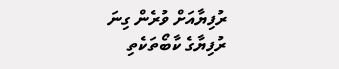ރުފިޔާއަށް ވުރެން ގިނަ ރުފިޔާގެ ކާބޯތަކެތި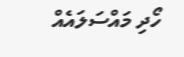ހޯދި މައްސަލައެއް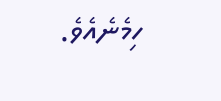ހިމެނެއެވެ.